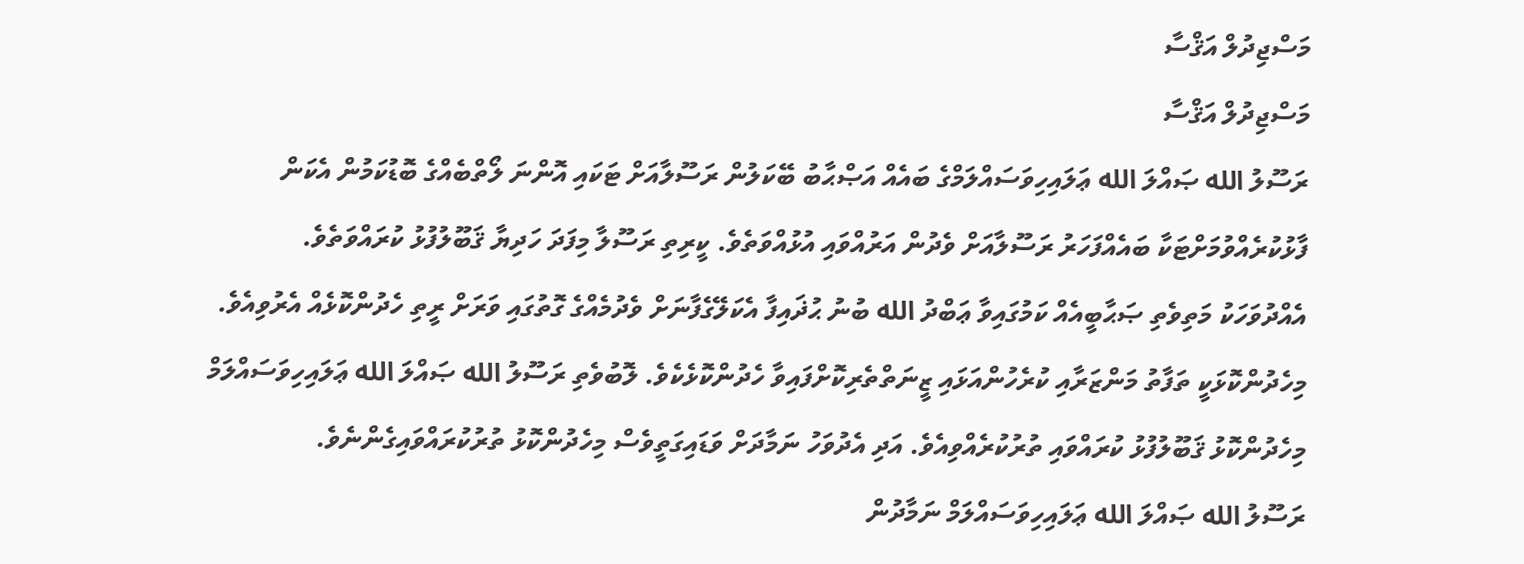މަސްޖިދުލް އަޤްސާ
މަސްޖިދުލް އަޤްސާ
ރަސޫލު الله ޞައްލަ الله ޢަލައިހިވަސައްލަމްގެ ބައެއް އަޞްޙާބު ބޭކަލުން ރަސޫލާއަށް ޓަކައި އޮންނަ ލޯތްބެއްގެ ބޮޑުކަމުން އެކަން ފާޅުކުރެއްވުމަށްޓަކާ ބައެއްފަހަރު ރަސޫލާއަށް ވެދުން އަރުއްވައި އުޅުއްވަތެވެ. ކީރިތި ރަސޫލާ މިފަދަ ހަދިޔާ ޤަބޫލުފުޅު ކުރައްވަތެވެ.
އެއްދުވަހަކު މަތިވެތި ޞަޙާބީއެއް ކަމުގައިވާ ޢަބްދު الله ބުނު ޙުޛައިފާ އެކަލޭގެފާނަށް ވެދުމެއްގެ ގޮތުގައި ވަރަށް ރީތި ހެދުންކޮޅެއް އެރުވިއެވެ. މިހެދުންކޮޅަކީ ތަފާތު މަންޒަރާއި ކުރެހުންއަޅައި ޒީނަތްތެރިކޮށްފައިވާ ހެދުންކޮޅެކެވެ. ލޮބުވެތި ރަސޫލު الله ޞައްލަ الله ޢަލައިހިވަސައްލަމް މިހެދުންކޮޅު ޤަބޫލުފުޅު ކުރައްވައި ތުރުކުރެއްވިއެވެ. އަދި އެދުވަހު ނަމާދަށް ވަޑައިގަތީވެސް މިހެދުންކޮޅު ތުރުކުރައްވައިގެންނެވެ.
ރަސޫލު الله ޞައްލަ الله ޢަލައިހިވަސައްލަމް ނަމާދުން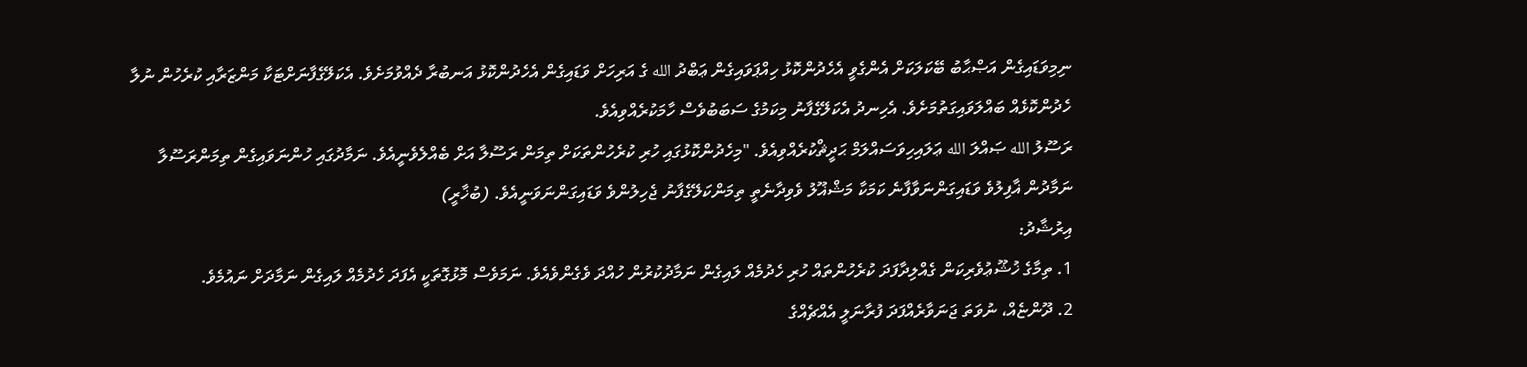ނިމިވަޑައިގެން އަޞްޙާބު ބޭކަލަކަށް އެންގެވީ އެހެދުންކޮޅު ހިއްޕަވައިގެން ޢަބްދު الله ގެ އަރިހަށް ވަޑައިގެން އެހެދުންކޮޅު އަނބުރާ ދެއްވުމަށެވެ. އެކަލޭގެފާނަށްޓަކާ މަންޒަރާއި ކުރެހުން ނުލާ ހެދުންކޮޅެއް ބައްލަވައިގަތުމަށެވެ. އެހިނދު އެކަލޭގެފާނު މިކަމުގެ ސަބަބުވެސް ހާމަކުރެއްވިއެވެ.
ރަސޫލު الله ޞައްލަ الله ޢަލައިހިވަސައްލަމް ޙަދީޘްކުރެއްވިއެވެ. "މިހެދުންކޮޅުގައި ހުރި ކުރެހުންތަކަށް ތިމަން ރަސޫލާ އަށް ބެއްލެވެނީއެވެ. ނަމާދުގައި ހުންނަވައިގެން ތިމަންރަސޫލާ ނަމާދުން ޣާފިލުވެ ވަޑައިގަންނަވާފާނެ ކަމަކާ މަޝްޣޫލު ވެވިދާނެތީ ތިމަންކަލޭގެފާނު ޖެހިލުންވެ ވަޑައިގަންނަވަނީއެވެ. (ބުޚާރީ)
އިރުޝާދު:
1. ތިމާގެ ޚުޝޫޢުވެރިކަން ގެއްލިދާފަދަ ކުރެހުންތައް ހުރި ހެދުމެއް ލައިގެން ނަމާދުކުރުން ހުއްދަ ވެގެންވެއެވެ. ނަމަވެސް މޮޅުގޮތަކީ އެފަދަ ހެދުމެއް ލައިގެން ނަމާދަށް ނައުމެވެ.
2. ދޫންޏެއް، ނުވަތަ ޖަނަވާރެއްފަދަ ފުރާނަލީ އެއްޗެއްގެ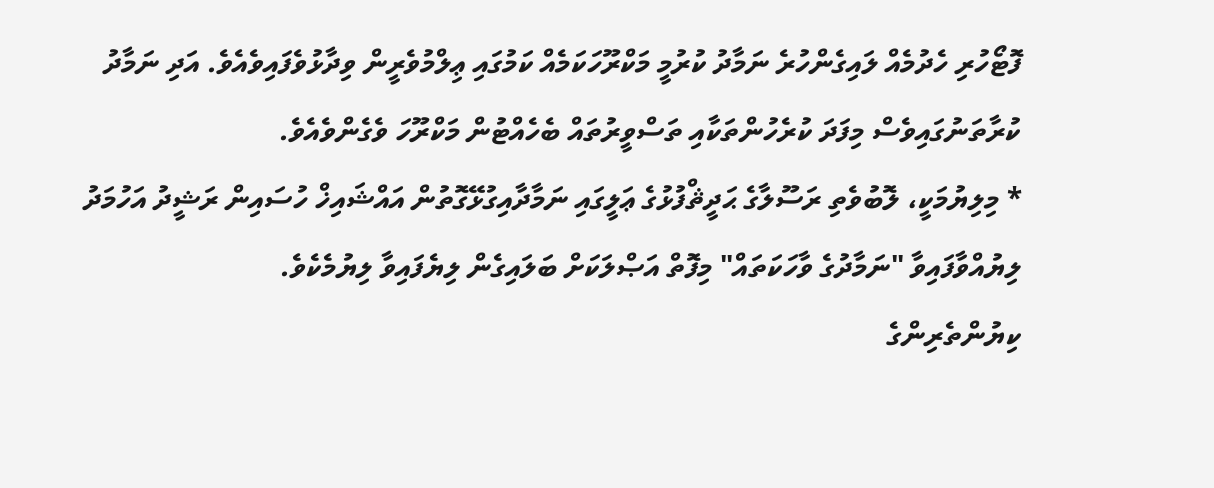ފޮޓޯހުރި ހެދުމެއް ލައިގެންހުރެ ނަމާދު ކުރުމީ މަކްރޫހަކަމެއް ކަމުގައި ޢިލްމުވެރީން ވިދާޅުވެފައިވެއެވެ. އަދި ނަމާދު ކުރާތަނުގައިވެސް މިފަދަ ކުރެހުންތަކާއި ތަސްވީރުތައް ބެހެއްޓުން މަކްރޫހަ ވެގެންވެއެވެ.
* މިލިޔުމަކީ، ލޮބުވެތި ރަސޫލާގެ ޙަދީޘްފުޅުގެ ޢަލީގައި ނަމާދާއިގުޅޭގޮތުން އައްޝައިޚް ހުސައިން ރަޝީދު އަހުމަދު ލިޔުއްވާފައިވާ "ނަމާދުގެ ވާހަކަތައް" މިފޮތް އަޞްލަކަށް ބަލައިގެން ލިޔެފައިވާ ލިޔުމެކެވެ.
ކިޔުންތެރިންގެ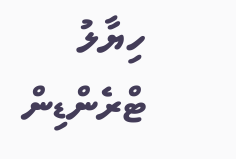ހިޔާލު
ޓްރެންޑިން